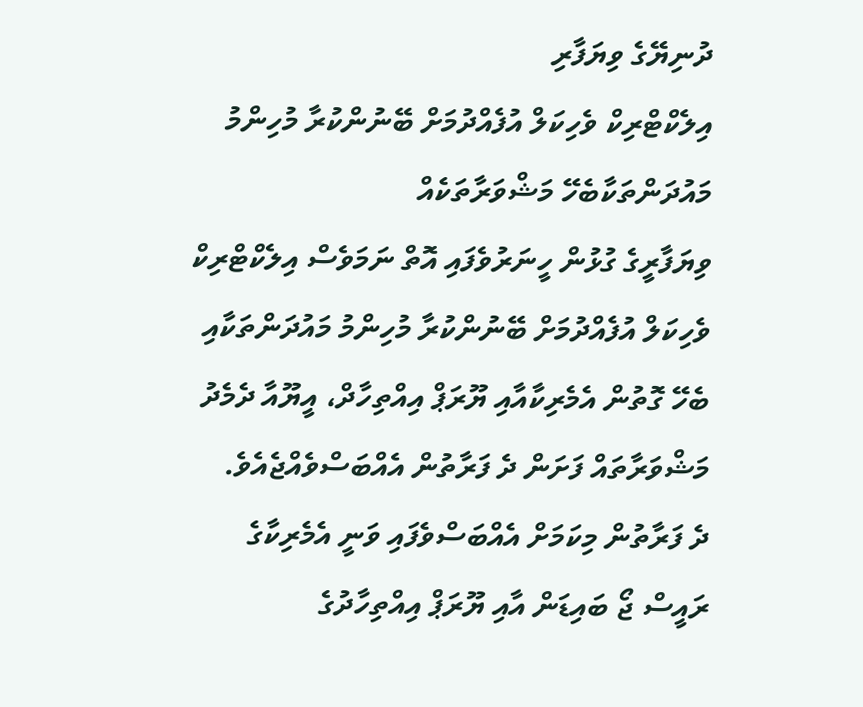ދުނިޔޭގެ ވިޔަފާރި
އިލެކްޓްރިކް ވެހިކަލް އުފެއްދުމަށް ބޭނުންކުރާ މުހިންމު މައުދަންތަކާބެހޭ މަޝްވަރާތަކެއް
ވިޔަފާރީގެ ގުޅުން ހީނަރުވެފައި އޮތް ނަމަވެސް އިލެކްޓްރިކް ވެހިކަލް އުފެއްދުމަށް ބޭނުންކުރާ މުހިންމު މައުދަންތަކާއި ބެހޭ ގޮތުން އެމެރިކާއާއި ޔޫރަޕް އިއްތިހާދް، އީޔޫއާ ދެމެދު މަޝްވަރާތައް ފަށަން ދެ ފަރާތުން އެއްބަސްވެއްޖެއެވެ.
ދެ ފަރާތުން މިކަމަށް އެއްބަސްވެފައި ވަނީ އެމެރިކާގެ ރައީސް ޖޯ ބައިޑަން އާއި ޔޫރަޕް އިއްތިހާދުގެ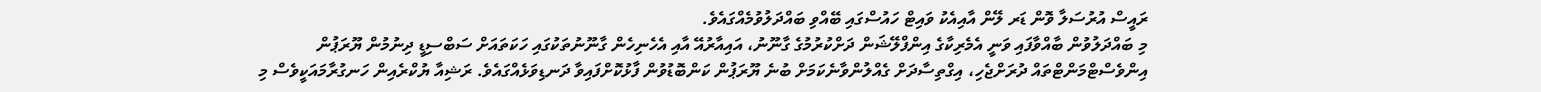ރައީސް އުރުސަލާ ވޮން ޑަރ ލޭން އާއިއެކު ވައިޓް ހައުސްގައި ބޭއްވި ބައްދަލުވުމެއްގައެވެ.
މި ބައްދަލުވުން ބާއްވާފައި ވަނީ އެމެރިކާގެ އިންފްލޭޝަން ދަށްކުރުމުގެ ގާނޫނު، އައިއާރުއޭ އާއި އެހެނިހެން ގާނޫނުތަކުގައި ހަކަތައަށް ސަބްސިޑީ ދިނުމުން ޔޫރަޕުން އިންވެސްޓްމަންޓްތައް ދުރަށްޖެހި، އިގްތިސާދަށް ގެއްލުންވާނެކަމަށް ބުނެ ޔޫރަޕުން ކަންބޮޑުވުން ފާޅުކޮށްފައިވާ ދަނޑިވަޅެއްގައެވެ. ރަޝިއާ ޔުކްރެއިން ހަނގުރާމައަކީވެސް މި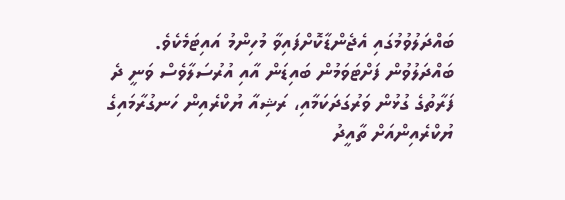ބައްދަލުވުމުގައި އެޖެންޑާކޮށްފައިވާ މުހިންމު އައިޓަމެކެވެ.
ބައްދަލުވުން ފަށްޓަވަމުން ބައިޑަން އާއި އުރުސަލާވެސް ވަނީ ދެ ފަރާތުގެ ގުޅުން ވަރުގަދަކަމާއި، ރަޝިއާ ޔުކްރެއިން ހަނގުރާމައިގެ ޔުކްރެއިންއަށް ތާއީދު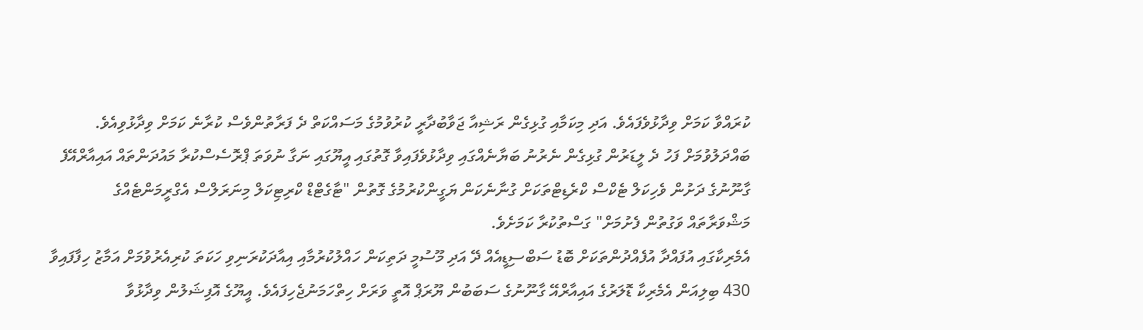ކުރައްވާ ކަމަށް ވިދާޅުވެފައެވެ. އަދި މިކަމާއި ގުޅިގެން ރަޝިއާ ޖަވާބުދާރީ ކުރުވުމުގެ މަސައްކަތް ދެ ފަރާތުންވެސް ކުރާނެ ކަމަށް ވިދާޅުވިއެވެ.
ބައްދަލުވުމަށް ފަހު ދެ ލީޑަރުން ގުޅިގެން ނެރުނު ބަޔާނެއްގައި ވިދާޅުވެފައިވާ ގޮތުގައި އީޔޫގައި ނަގާ ނުވަތަ ޕްރޮސެސްކުރާ މައުދަންތައް އައިއާރްއޭފެ ގާނޫނުގެ ދަށުން ވެހިކަލް ޓެކްސް ކްރެޑިޓްތަކަށް ގުނާނެކަން ޔަގީންކުރުމުގެ ގޮތުން "ޓާގެޓްޑް ކްރިޓިކަލް މިނަރަލްސް އެގްރީމަންޓެއްގެ މަޝްވަރާތައް ވަގުތުން ފެށުމަށް" ގަސްތުކުރާ ކަމަށެވެ.
އެމެރިކާގައި އުފައްދާ އުފެއްދުންތަކަށް ބޮޑު ސަބްސިޑީއެއް ދޭ އަދި މޫސުމީ ދަތިކަން ހައްލުކުރުމާއި އިއާދަކުރަނިވި ހަކަތަ ކުރިއެރުވުމަށް އަމާޒު ހިފާފައިވާ 430 ބިލިއަން އެމެރިކާ ޑޮލަރުގެ އައިއާރްއޭ ގާނޫނުގެ ސަބަބުން ޔޫރަޕް އޮތީ ވަރަށް ހިތްހަމަނުޖެހިފައެވެ. އީޔޫގެ އޮފިޝަލުން ވިދާޅުވާ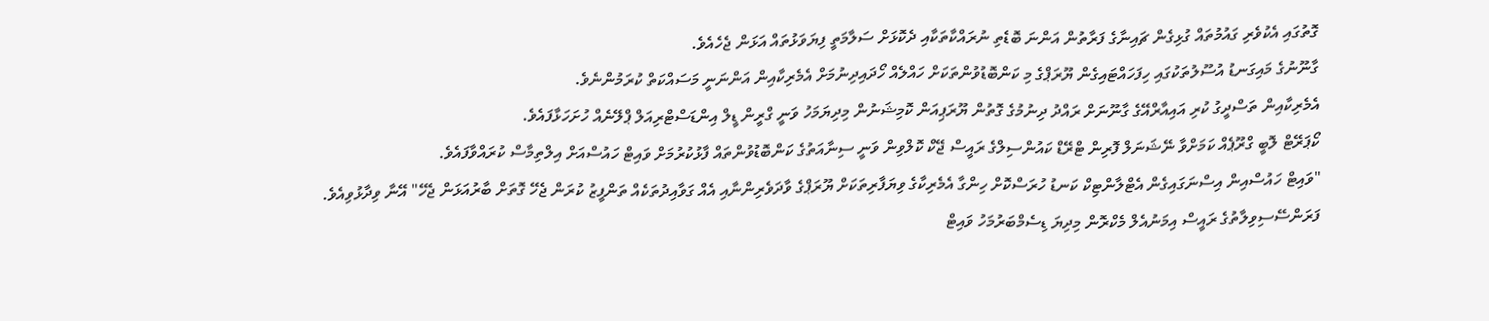ގޮތުގައި އެކުވެރި ގައުމުތައް ގުޅިގެން ޗައިނާގެ ފަރާތުން އަންނަ ބޮޑެތި ނުރައްކާތަކާއި ދެކޮޅަށް ސަލާމަތީ ފިޔަވަޅުތައް އަޅަން ޖެހެއެވެ.
ގާނޫނުގެ މައިގަނޑު އުސޫލުތަކުގައި ހިފަހައްޓައިގެން ޔޫރަޕްގެ މި ކަންބޮޑުވުންތަކަށް ހައްލެއް ހޯދައިދިނުމަށް އެމެރިކާއިން އަންނަނީ މަސައްކަތް ކުރަމުންނެވެ.
އެމެރިކާއިން ތަސްދީގު ކުރި އައިއާރްއޭގެ ގާނޫނަށް ރައްދު ދިނުމުގެ ގޮތުން ޔޫރަޕިއަން ކޮމިޝަނުން މިދިޔަމަހު ވަނީ ގްރީން ޑީލް އިންޑަސްޓްރިއަލް ޕްލޭނެއް ހުށަހަޅާފައެވެ.
ކޯޕަރޭޓް ލޮބީ ގްރޫޕެއް ކަމަށްވާ ނޭޝަނަލް ފޮރިން ޓްރޭޑް ކައުންސިލްގެ ރައީސް ޖޭކް ކޮލްވިން ވަނީ ސިނާއަތުގެ ކަންބޮޑުވުންތައް ފާޅުކުރުމަށް ވައިޓް ހައުސްއަށް އިލްތިމާސް ކުރައްވާފައެވެ.
"ވައިޓް ހައުސްއިން އިސްނަގައިގެން އެޓްލާންޓިކް ކަނޑު ހުރަސްކޮށް ހިންގާ އެމެރިކާގެ ވިޔަފާރިތަކަށް ޔޫރަޕްގެ ވާދަވެރިންނާއި އެއް ގަވާއިދުތަކެއް ތަންފީޒު ކުރަން ޖެހޭ ގޮތަށް ބާރުއަޅަން ޖެހޭ" އޭނާ ވިދާޅުވިއެވެ.
ފަރަންސޭސިވިލާތުގެ ރައީސް އިމަނުއެލް މެކްރޮން މިދިޔަ ޑިސެމްބަރުމަހު ވައިޓް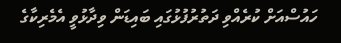ހައުސްއަށް ކުރެއްވި ދަތުރުފުޅުގައި ބައިޑަން ވިދާޅުވީ އެމެރިކާގެ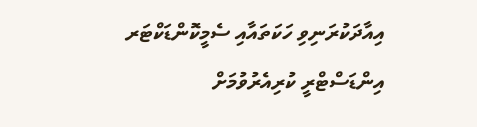އިއާދަކުރަނިވި ހަކަތައާއި ސެމީކޮންޑަކްޓަރ އިންޑަސްޓްރީ ކުރިއެރުވުމަށް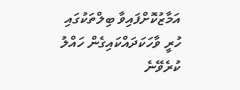އަމާޒުކޮށްފައިވާ ބިލްތަކުގައި ހުރީ ވާހަކަދައްކައިގެން ހައްލު ކުރެވޭނެ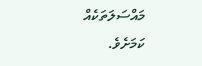މައްސަލަތަކެއް ކަމަށެވެ.